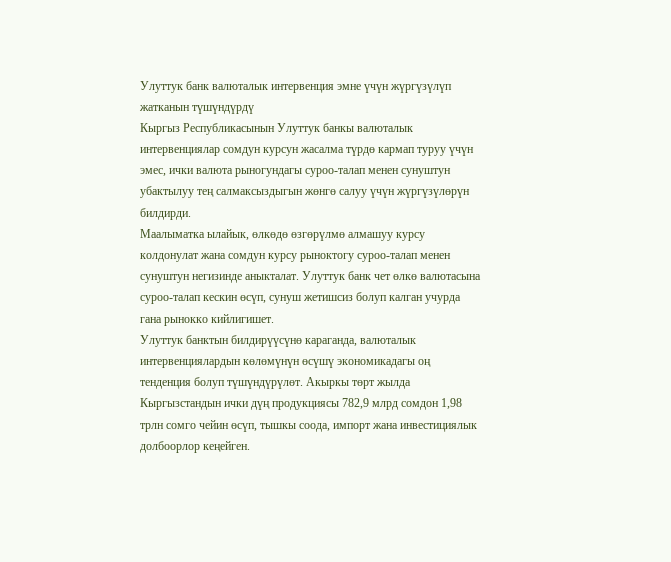Улуттук банк валюталык интервенция эмне үчүн жүргүзүлүп жатканын түшүндүрдү
Кыргыз Республикасынын Улуттук банкы валюталык интервенциялар сомдун курсун жасалма түрдө кармап туруу үчүн эмес, ички валюта рыногундагы суроо-талап менен сунуштун убактылуу тең салмаксыздыгын жөнгө салуу үчүн жүргүзүлөрүн билдирди.
Маалыматка ылайык, өлкөдө өзгөрүлмө алмашуу курсу колдонулат жана сомдун курсу рыноктогу суроо-талап менен сунуштун негизинде аныкталат. Улуттук банк чет өлкө валютасына суроо-талап кескин өсүп, сунуш жетишсиз болуп калган учурда гана рынокко кийлигишет.
Улуттук банктын билдирүүсүнө караганда, валюталык интервенциялардын көлөмүнүн өсүшү экономикадагы оң тенденция болуп түшүндүрүлөт. Акыркы төрт жылда Кыргызстандын ички дүң продукциясы 782,9 млрд сомдон 1,98 трлн сомго чейин өсүп, тышкы соода, импорт жана инвестициялык долбоорлор кеңейген.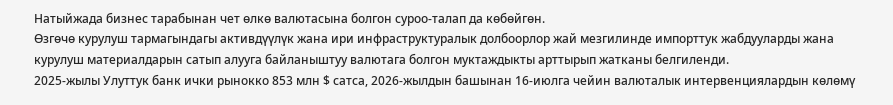Натыйжада бизнес тарабынан чет өлкө валютасына болгон суроо-талап да көбөйгөн.
Өзгөчө курулуш тармагындагы активдүүлүк жана ири инфраструктуралык долбоорлор жай мезгилинде импорттук жабдууларды жана курулуш материалдарын сатып алууга байланыштуу валютага болгон муктаждыкты арттырып жатканы белгиленди.
2025-жылы Улуттук банк ички рынокко 853 млн $ сатса, 2026-жылдын башынан 16-июлга чейин валюталык интервенциялардын көлөмү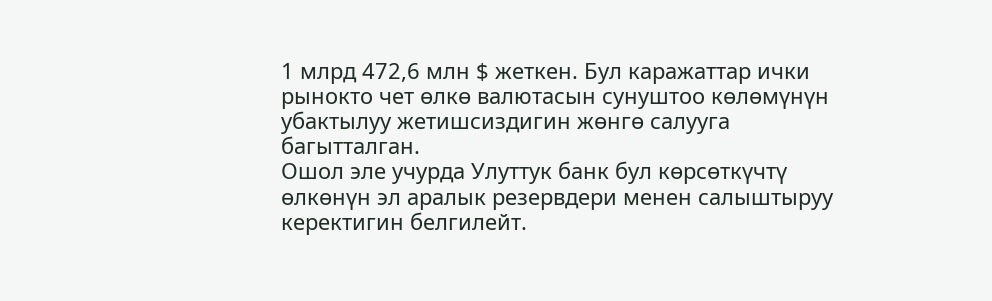1 млрд 472,6 млн $ жеткен. Бул каражаттар ички рынокто чет өлкө валютасын сунуштоо көлөмүнүн убактылуу жетишсиздигин жөнгө салууга багытталган.
Ошол эле учурда Улуттук банк бул көрсөткүчтү өлкөнүн эл аралык резервдери менен салыштыруу керектигин белгилейт.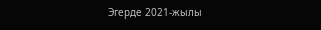Эгерде 2021-жылы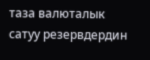таза валюталык сатуу резервдердин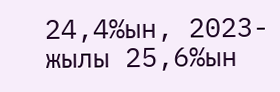24,4%ын, 2023-жылы 25,6%ын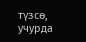түзсө, учурда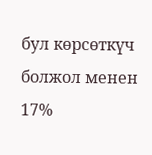бул көрсөткүч болжол менен 17%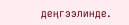деңгээлинде.